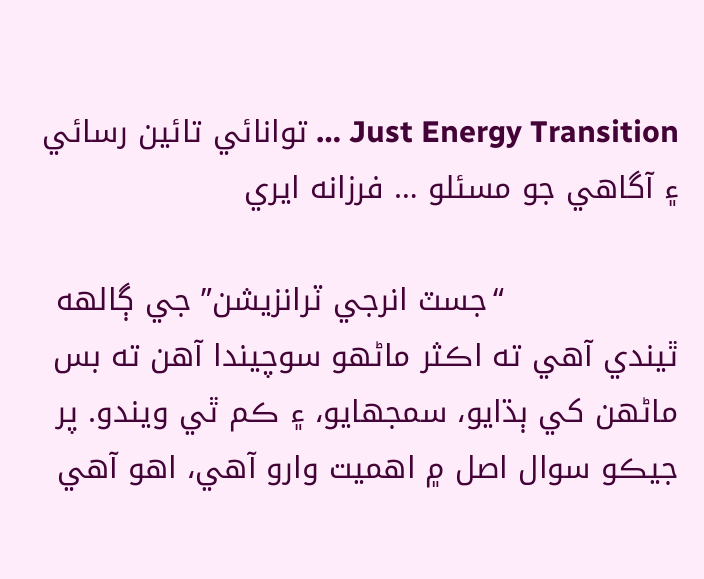Just Energy Transition … توانائي تائين رسائي ۽ آگاھي جو مسئلو … فرزانه ايري

                 “جسٽ انرجي ٽرانزيشن” جي ڳالهه ٿيندي آهي ته اڪثر ماڻهو سوچيندا آهن ته بس ماڻهن کي ٻڌايو، سمجهايو، ۽ ڪم ٿي ويندو. پر جيڪو سوال اصل ۾ اهميت وارو آهي، اهو آهي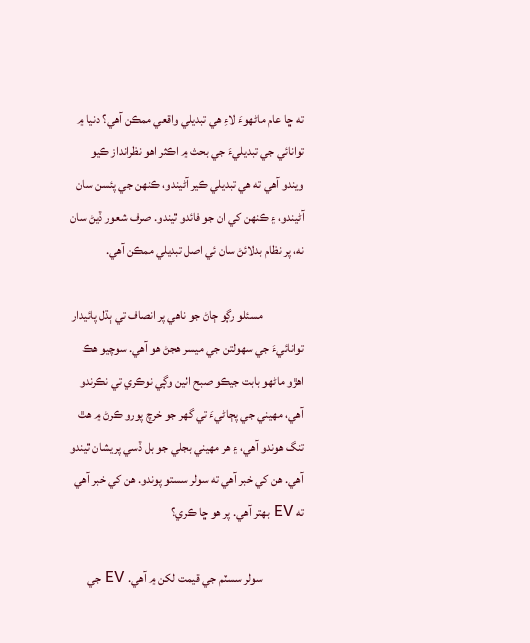ته ڇا عام ماڻهوءَ لاءِ هي تبديلي واقعي ممڪن آهي؟ دنيا ۾ توانائي جي تبديليءَ جي بحث ۾ اڪثر اهو نظرانداز ڪيو ويندو آهي ته هي تبديلي ڪير آڻيندو، ڪنهن جي پئسن سان آڻيندو، ۽ ڪنهن کي ان جو فائدو ٿيندو. صرف شعور ڏيڻ سان نه، پر نظام بدلائڻ سان ئي اصل تبديلي ممڪن آهي.

                 مسئلو رڳو ڄاڻ جو ناهي پر انصاف تي ٻڌل پائيدار توانائيءَ جي سهولتن جي ميسر هجڻ هو آهي. سوچيو هڪ اهڙو ماڻهو بابت جيڪو صبح اٺين وڳي نوڪري تي نڪرندو آهي، مهيني جي پڄاڻيءَ تي گهر جو خرچ پورو ڪرڻ ۾ هٿ تنگ هوندو آهي، ۽ هر مهيني بجلي جو بل ڏسي پريشان ٿيندو آهي. هن کي خبر آهي ته سولر سستو پوندو. هن کي خبر آهي ته EV بهتر آهي. پر هو ڇا ڪري؟

                 سولر سسٽم جي قيمت لکن ۾ آهي. EV جي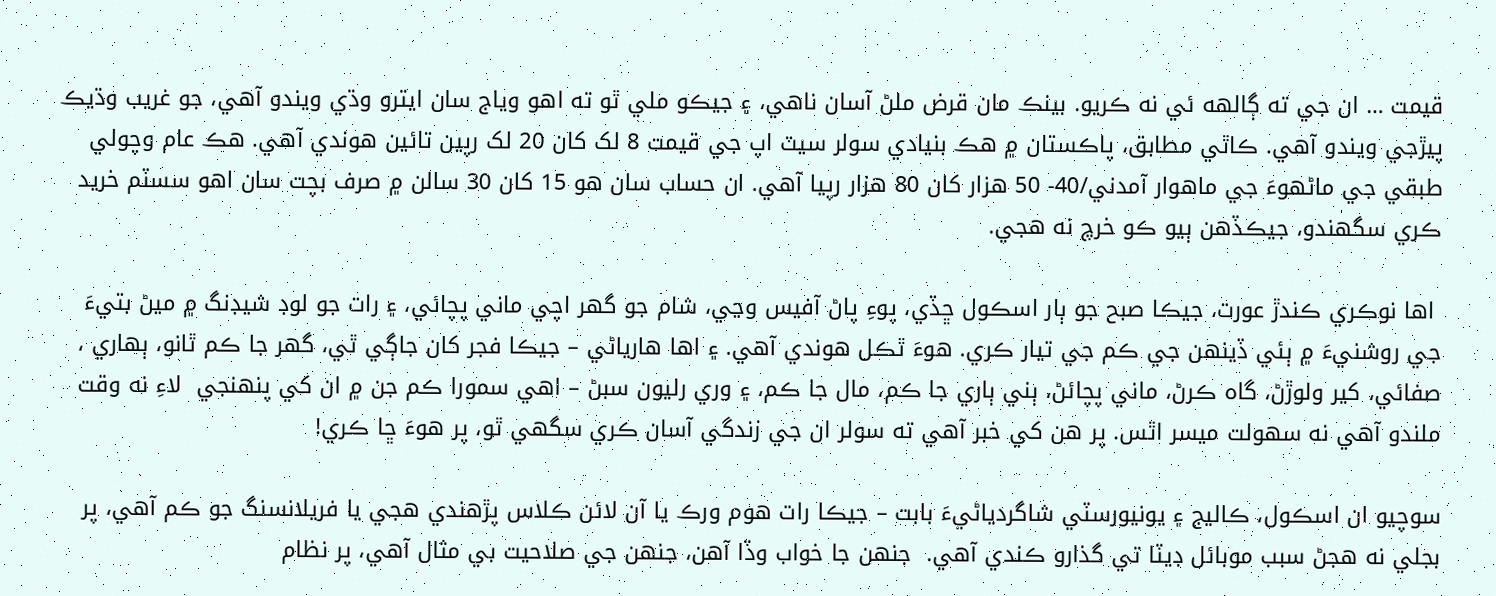قيمت … ان جي ته ڳالهه ئي نه ڪريو. بينڪ مان قرض ملڻ آسان ناهي، ۽ جيڪو ملي ٿو ته اهو وياج سان ايترو وڌي ويندو آهي، جو غريب وڌيڪ پيڙجي ويندو آهي. ڪاٿي مطابق، پاڪستان ۾ هڪ بنيادي سولر سيٽ اپ جي قيمت 8 لک کان 20 لک رپين تائين هوندي آهي. هڪ عام وچولي طبقي جي ماڻهوءَ جي ماهوار آمدني/40- 50 هزار کان 80 هزار رپيا آهي. ان حساب سان هو 15 کان 30 سالن ۾ صرف بچت سان اهو سسٽم خريد ڪري سگهندو، جيڪڏهن ٻيو ڪو خرچ نه هجي.

 اها نوڪري ڪندڙ عورت، جيڪا صبح جو ٻار اسڪول ڇڏي، پوءِ پاڻ آفيس وڃي، شام جو گهر اچي ماني پچائي، ۽ رات جو لوڊ شيڊنگ ۾ ميڻ بتيءَ جي روشنيءَ ۾ ٻئي ڏينهن جي ڪم جي تيار ڪري. هوءَ ٿڪل ھوندي آهي. ۽ اها هارياڻي – جيڪا فجر کان جاڳي ٿي، گهر جا ڪم ٿانو، ٻهاري ، صفائي، کير ولوڙڻ، گاه ڪرڻ، ماني پچائڻ، ٻني ٻاري جا ڪم، مال جا ڪم، ۽ وري رليون سبڻ – اهي سمورا ڪم جن ۾ ان کي پنهنجي  لاءِ نه وقت ملندو آهي نه سهولت ميسر اٿس. پر هن کي خبر آهي ته سولر ان جي زندگي آسان ڪري سگهي ٿو، پر هوءَ ڇا ڪري!

سوچيو ان اسڪول، ڪاليج ۽ يونيورسٽي شاگردياڻيءَ بابت – جيڪا رات هوم ورڪ يا آن لائن ڪلاس پڙهندي هجي يا فريلانسنگ جو ڪم آهي، پر بجلي نه هجڻ سبب موبائل ڊيٽا تي گذارو ڪندي آهي.  جنهن جا خواب وڏا آهن، جنهن جي صلاحيت بي مثال آهي، پر نظام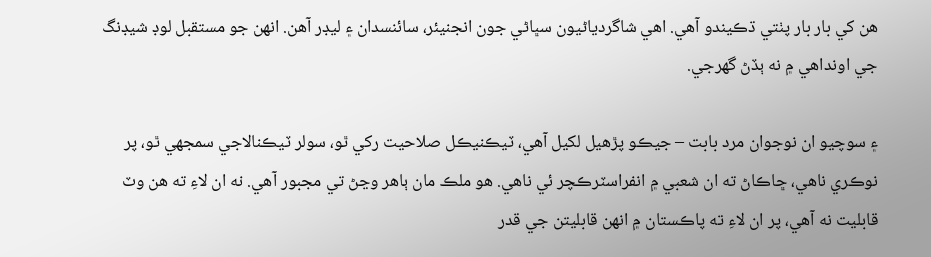هن کي بار بار پٺتي ڌڪيندو آهي. اهي شاگردياڻيون سڀاڻي جون انجنيئر، سائنسدان ۽ ليڊر آهن. انهن جو مستقبل لوڊ شيڊنگ جي اونداهي ۾ نه ٻڏڻ گهرجي.

۽ سوچيو ان نوجوان مرد بابت – جيڪو پڙهيل لکيل آهي، ٽيڪنيڪل صلاحيت رکي ٿو، سولر ٽيڪنالاجي سمجهي ٿو، پر نوڪري ناهي، ڇاڪاڻ ته ان شعبي ۾ انفراسٽرڪچر ئي ناهي. هو ملڪ مان ٻاهر وڃڻ تي مجبور آهي. نه ان لاءِ ته هن وٽ قابليت نه آهي، پر ان لاءِ ته پاڪستان ۾ انهن قابليتن جي قدر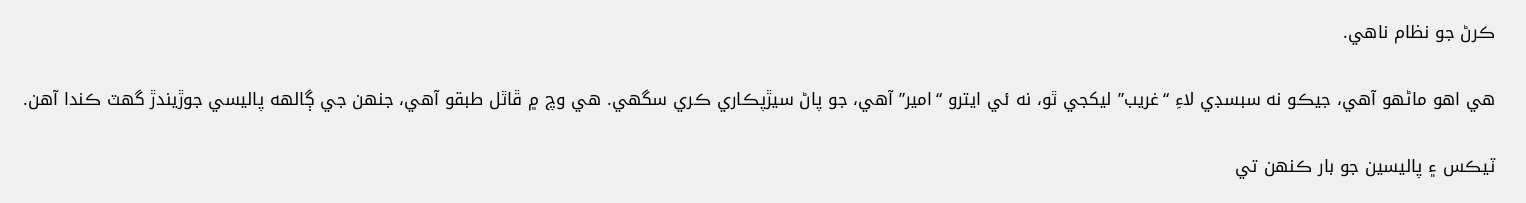ڪرڻ جو نظام ناهي.

هي اهو ماڻهو آهي، جيڪو نه سبسڊي لاءِ “غريب” ليکجي ٿو، نه ئي ايترو “امير” آهي، جو پاڻ سيڙپڪاري ڪري سگهي. هي وچ ۾ ڦاٿل طبقو آهي، جنهن جي ڳالهه پاليسي جوڙيندڙ گھٽ ڪندا آھن.

ٽيڪس ۽ پاليسين جو بار ڪنهن تي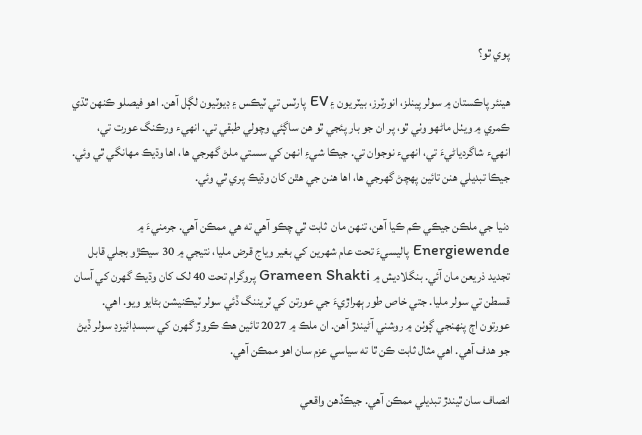پوي ٿو؟

هينئر پاڪستان ۾ سولر پينلز، انورٽرز، بيٽريون ۽ EV پارٽس تي ٽيڪس ۽ ڊيوٽيون لڳل آهن. اهو فيصلو ڪنهن ٿڌي ڪمري ۾ ويٺل ماڻهو وٺي ٿو، پر ان جو بار پئجي ٿو هن ساڳئي وچولي طبقي تي. انهيء ورڪنگ عورت تي، انهيء شاگردياڻيءَ تي، انهيء نوجوان تي. جيڪا شيءِ انهن کي سستي ملڻ گهرجي ها، اها وڌيڪ مهانگي ٿي وئي. جيڪا تبديلي هنن تائين پهچڻ گهرجي ها، اها هنن جي هٿن کان وڌيڪ پري ٿي وئي.

دنيا جي ملڪن جيڪي ڪم ڪيا آهن، تنهن مان  ثابت ٿي چڪو آهي ته هي ممڪن آهي. جرمنيءَ ۾ Energiewende پاليسيءَ تحت عام شهرين کي بغير وياج قرض مليا، نتيجي ۾ 30 سيڪڙو بجلي قابل تجديد ذريعن مان آئي. بنگلاديش ۾ Grameen Shakti پروگرام تحت 40 لک کان وڌيڪ گهرن کي آسان قسطن تي سولر مليا. جتي خاص طور ٻهراڙيءَ جي عورتن کي ٽريننگ ڏئي سولر ٽيڪنيشن بڻايو ويو. اهي. عورتون اڄ پنهنجي ڳوٺن ۾ روشني آڻيندڙ آهن. ان ملڪ ۾ 2027 تائين هڪ ڪروڙ گهرن کي سبسڊائيزڊ سولر ڏيڻ جو هدف آهي. اهي مثال ثابت ڪن ٿا ته سياسي عزم سان اهو ممڪن آهي.

انصاف سان ٿيندڙ تبديلي ممڪن آهي. جيڪڏهن واقعي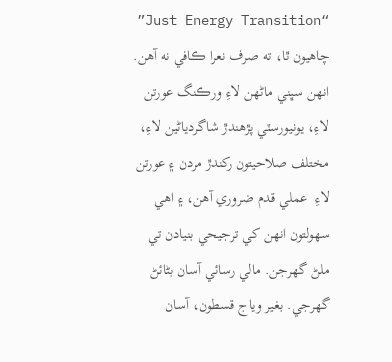“Just Energy Transition” چاهيون ٿا، ته صرف نعرا ڪافي نه آهن. انهن سڀني ماڻهن لاءِ ورڪنگ عورتن لاءِ، يونيورسٽي پڙهندڙ شاگردياڻين لاءِ، مختلف صلاحيتون رکندڙ مردن ۽ عورتن لاءِ  عملي قدم ضروري آهن، ۽ اهي سهولتون انهن کي ترجيحي بنيادن تي ملڻ گهرجن. مالي رسائي آسان بڻائڻ گهرجي. بغير وياج قسطون، آسان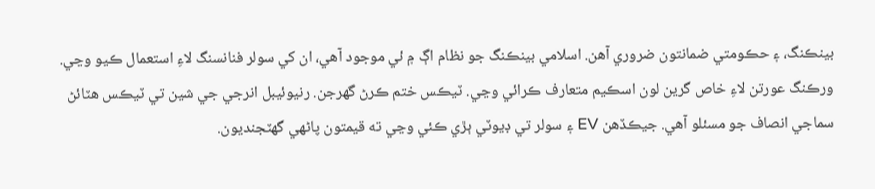بينڪنگ، ۽ حڪومتي ضمانتون ضروري آهن. اسلامي بينڪنگ جو نظام اڳ ۾ ئي موجود آهي، ان کي سولر فنانسنگ لاءِ استعمال ڪيو وڃي. ورڪنگ عورتن لاءِ خاص گرين لون اسڪيم متعارف ڪرائي وڃي. ٽيڪس ختم ڪرڻ گهرجن. رنيوئيبل انرجي جي شين تي ٽيڪس هٽائڻ سماجي انصاف جو مسئلو آهي. جيڪڏهن EV ۽ سولر تي ڊيوٽي ٻڙي ڪئي وڃي ته قيمتون پاڻهي گهٽجنديون.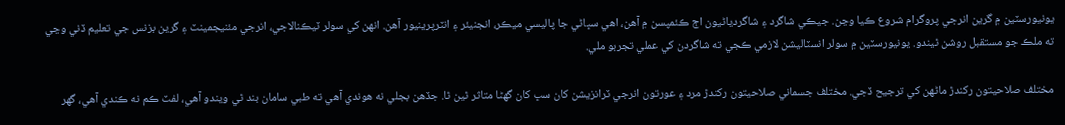يونيورسٽين ۾ گرين انرجي پروگرام شروع ڪيا وڃن. جيڪي شاگرد ۽ شاگردياڻيون اڄ ڪئمپسن ۾ آهن، اهي سڀاڻي جا پاليسي ميڪر، انجنيئر ۽ انٽرپرينيور آهن. انهن کي سولر ٽيڪنالاجي، انرجي مئنيجمينٽ ۽ گرين بزنس جي تعليم ڏني وڃي ته ملڪ جو مستقبل روشن ٿيندو. يونيورسٽين ۾ سولر انسٽاليشن لازمي ڪجي ته شاگردن کي عملي تجربو ملي.

مختلف صلاحيتون رکندڙ ماڻهن کي ترجيح ڏجي. مختلف جسماني صلاحيتون رکندڙ مرد ۽ عورتون انرجي ٽرانزيشن کان سڀ کان گهڻا متاثر ٿين ٿا. جڏهن بجلي نه هوندي آهي ته طبي سامان بند ٿي ويندو آهي، لفٽ ڪم نه ڪندي آهي، گهر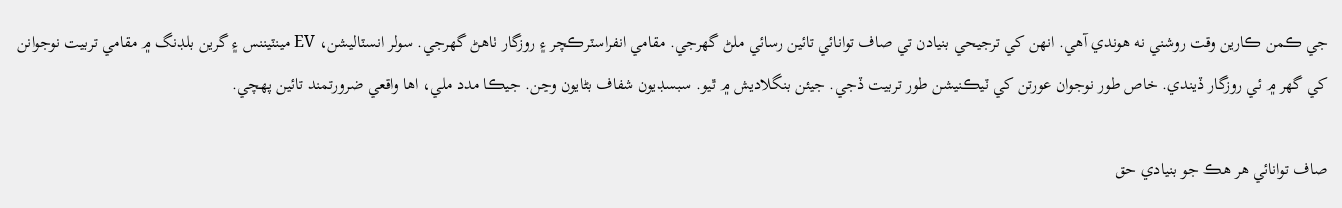جي ڪمن ڪارين وقت روشني نه هوندي آهي. انهن کي ترجيحي بنيادن تي صاف توانائي تائين رسائي ملڻ گهرجي. مقامي انفراسٽرڪچر ۽ روزگار ٺاهڻ گهرجي. سولر انسٽاليشن، EV مينٽيننس ۽ گرين بلڊنگ ۾ مقامي تربيت نوجوانن کي گهر ۾ ئي روزگار ڏيندي. خاص طور نوجوان عورتن کي ٽيڪنيشن طور تربيت ڏجي. جيئن بنگلاديش ۾ ٿيو. سبسڊيون شفاف بڻايون وڃن. جيڪا مدد ملي، اها واقعي ضرورتمند تائين پهچي.

صاف توانائي هر هڪ جو بنيادي حق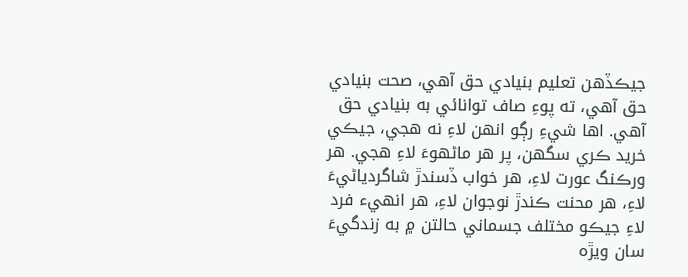جيڪڏهن تعليم بنيادي حق آهي، صحت بنيادي حق آهي، ته پوءِ صاف توانائي به بنيادي حق آهي. اها شيءِ رڳو انهن لاءِ نه هجي، جيڪي خريد ڪري سگهن، پر هر ماڻهوءَ لاءِ هجي. هر ورڪنگ عورت لاءِ، هر خواب ڏسندڙ شاگردياڻيءَ لاءِ، هر محنت ڪندڙ نوجوان لاءِ، هر انهيء فرد لاءِ جيڪو مختلف جسماني حالتن ۾ به زندگيءَ سان ويڙه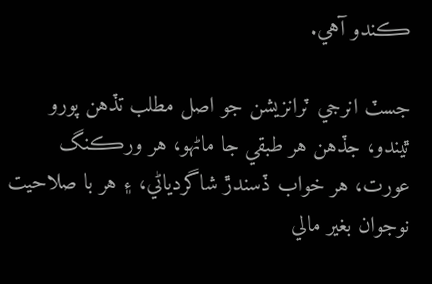ڪندو آهي.

جسٽ انرجي ٽرانزيشن جو اصل مطلب تڏهن پورو ٿيندو، جڏهن هر طبقي جا ماڻهو، هر ورڪنگ عورت، هر خواب ڏسندڙ شاگردياڻي، ۽ هر با صلاحيت نوجوان بغير مالي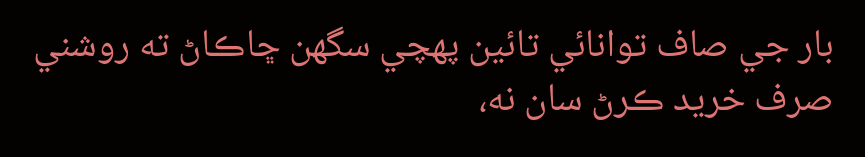بار جي صاف توانائي تائين پهچي سگهن ڇاڪاڻ ته روشني صرف خريد ڪرڻ سان نه،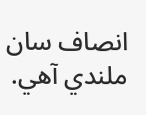انصاف سان ملندي آهي.